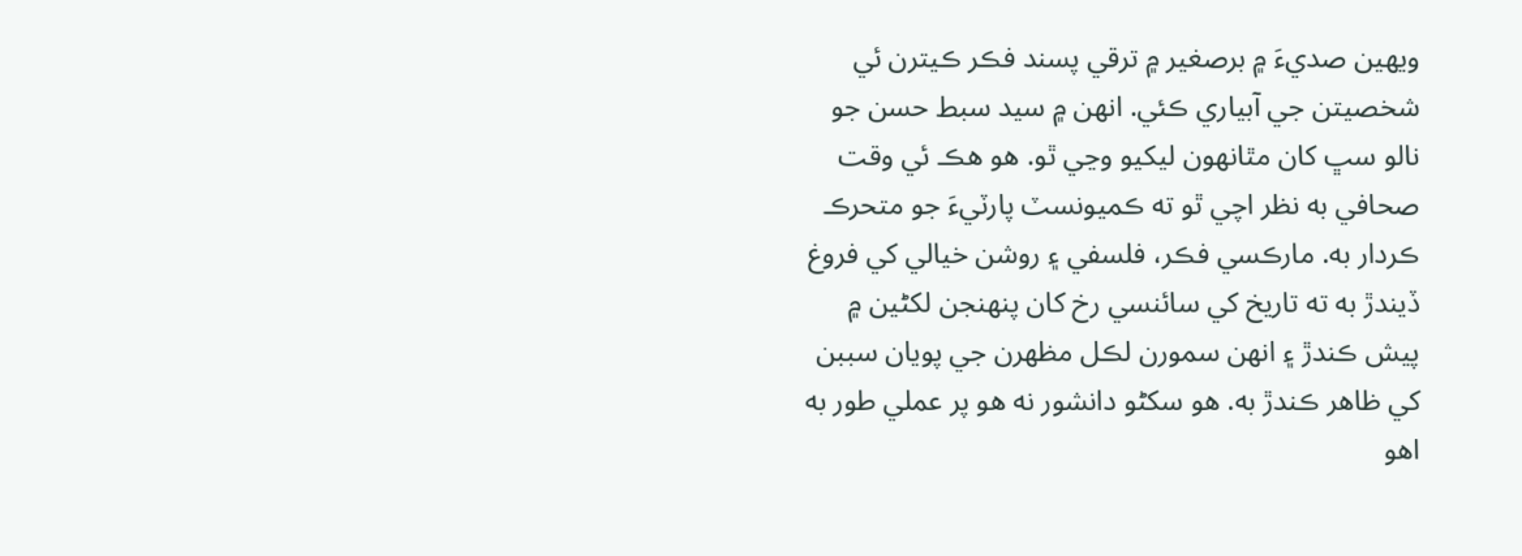ويھين صديءَ ۾ برصغير ۾ ترقي پسند فڪر ڪيترن ئي شخصيتن جي آبياري ڪئي. انھن ۾ سيد سبط حسن جو نالو سڀ کان مٿانهون ليکيو وڃي ٿو. ھو ھڪ ئي وقت صحافي به نظر اچي ٿو ته ڪميونسٽ پارٽيءَ جو متحرڪ ڪردار به. مارڪسي فڪر، فلسفي ۽ روشن خيالي کي فروغ ڏيندڙ به ته تاريخ کي سائنسي رخ کان پنھنجن لکڻين ۾ پيش ڪندڙ ۽ انھن سمورن لڪل مظھرن جي پويان سببن کي ظاھر ڪندڙ به. ھو سکڻو دانشور نه ھو پر عملي طور به اھو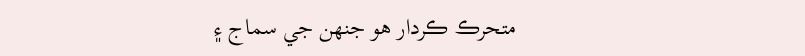متحرڪ ڪردار ھو جنھن جي سماج ۽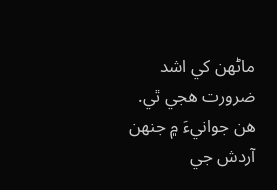ماڻھن کي اشد ضرورت ھجي ٿي. ھن جوانيءَ ۾ جنھن آردش جي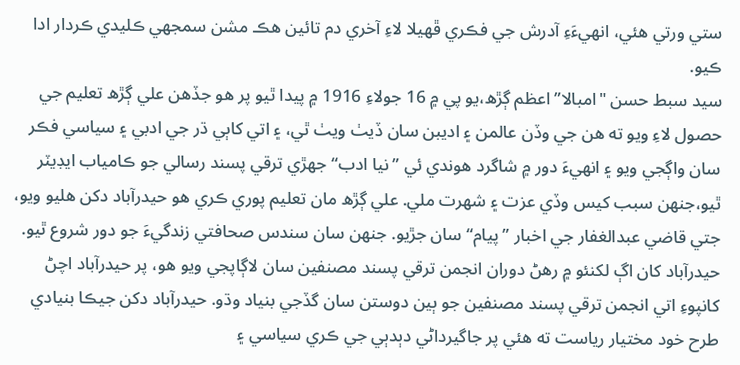ستي ورتي ھئي، انهيءَءِ آدرش جي فڪري ڦھيلا لاءِ آخري دم تائين ھڪ مشن سمجھي ڪليدي ڪردار ادا ڪيو.
سيد سبط حسن "امبالا” اعظم ڳڙھ،يو پي ۾ 16 جولاءِ 1916 ۾ پيدا ٿيو پر هو جڏهن علي ڳڙھ تعليم جي حصول لاءِ ويو ته ھن جي وڏن عالمن ۽ اديبن سان ڏيٺ ويٺ ٿي، ۽ اتي کاٻي ڌر جي ادبي ۽ سياسي فڪر سان واڳجي ويو ۽ انهيءَ دور ۾ شاگرد ھوندي ئي ”نيا ادب“ جھڙي ترقي پسند رسالي جو ڪامياب ايڊيٽر ٿيو،جنھن سبب کيس وڏي عزت ۽ شھرت ملي. علي ڳڙھ مان تعليم پوري ڪري ھو حيدرآباد دکن ھليو ويو، جتي قاضي عبدالغفار جي اخبار ”پيام“ سان جڙيو. جنھن سان سندس صحافتي زندگيءَ جو دور شروع ٿيو. حيدرآباد کان اڳ لکنئو ۾ رھڻ دوران انجمن ترقي پسند مصنفين سان لاڳاپجي ويو ھو، پر حيدرآباد اچڻ کانپوءِ اتي انجمن ترقي پسند مصنفين جو ٻين دوستن سان گڏجي بنياد وڌو. حيدرآباد دکن جيڪا بنيادي طرح خود مختيار رياست ته ھئي پر جاگيرداڻي دٻدٻي جي ڪري سياسي ۽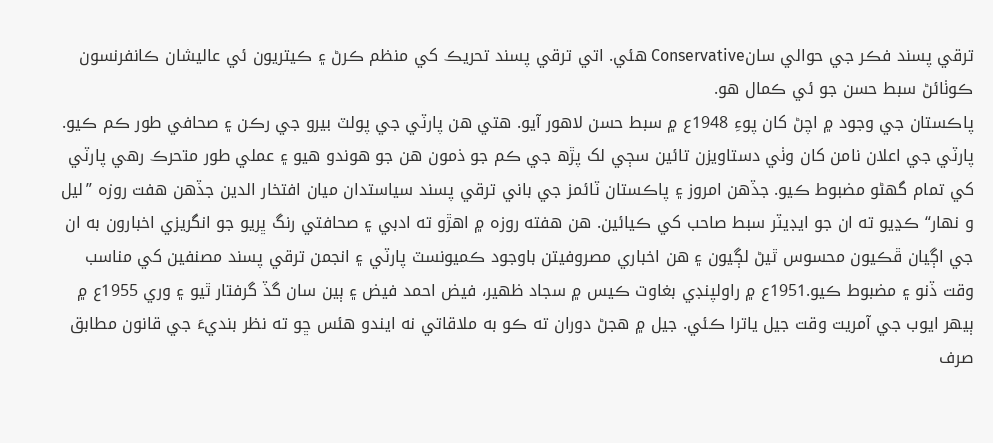ترقي پسند فڪر جي حوالي سانConservative ھئي. اتي ترقي پسند تحريڪ کي منظم ڪرڻ ۽ ڪيتريون ئي عاليشان ڪانفرنسون ڪوٺائڻ سبط حسن جو ئي ڪمال ھو.
پاڪستان جي وجود ۾ اچڻ کان پوءِ 1948ع ۾ سبط حسن لاھور آيو. ھتي ھن پارٽي جي پولٽ بيرو جي رڪن ۽ صحافي طور ڪم ڪيو. پارٽي جي اعلان نامن کان وٺي دستاويزن تائين سڄي لک پڙھ جي ڪم جو ذمون ھن جو ھوندو ھيو ۽ عملي طور متحرڪ رهي پارٽي کي تمام گھڻو مضبوط ڪيو. جڏهن امروز ۽ پاڪستان ٽائمز جي باني ترقي پسند سياستدان ميان افتخار الدين جڏهن ھفت روزہ ”ليل و نھار“ ڪڍيو ته ان جو ايڊيٽر سبط صاحب کي ڪيائين. ھن ھفته روزہ ۾ اھڙو ته ادبي ۽ صحافتي رنگ ڀريو جو انگريزي اخبارون به ان جي اڳيان ڦڪيون محسوس ٿيڻ لڳيون ۽ ھن اخباري مصروفيتن باوجود ڪميونسٽ پارٽي ۽ انجمن ترقي پسند مصنفين کي مناسب وقت ڏنو ۽ مضبوط ڪيو.1951ع ۾ راولپنڊي بغاوت ڪيس ۾ سجاد ظھير، فيض احمد فيض ۽ ٻين سان گڏ گرفتار ٿيو ۽ وري 1955ع ۾ ٻيھر ايوب جي آمريت وقت جيل ياترا ڪئي. جيل ۾ هجڻ دوران ته ڪو به ملاقاتي نه ايندو ھئس ڇو ته نظر بنديءَ جي قانون مطابق صرف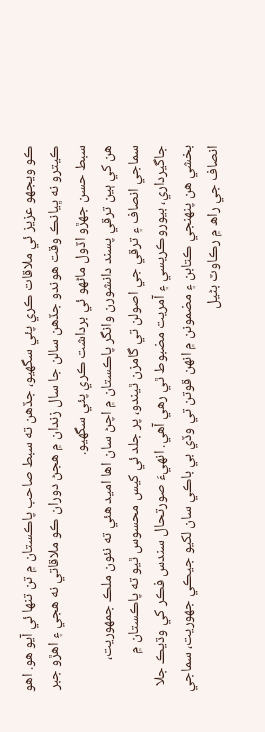ڪو ويجھو عزيز ئي ملاقات ڪري پئي سگھيو، جڏھن ته سبط صاحب پاڪستان ۾ تن تنھا ئي آيو ھو. اھو ڪيترو نه ڀيانڪ وقت ھوندو جڏھن سالن جا سال زندان ۾ هجڻ دوران ڪو ملاقاتي نه ھجي ۽ اھڙو جبر سبط حسن جھڙو اڏول ماڻھو ئي برداشت ڪري پئي سگھيو.
ھن کي ٻين ترقي پسند دانشورن وانگر پاڪستان ۾ اچڻ سان اھا اميد ھئي ته نئون ملڪ جمھوريت، سماجي انصاف ۽ ترقي جي اصولن تي گامزن ٿيندو، پر جلد ئي کيس محسوس ٿيو ته پاڪستان ۾ جاگيرداري، بيوروڪريسي ۽ آمريت مضبوط ٿي رهي آهي. انهيءَ صورتحال سندس فڪر کي وڌيڪ جلا بخشي ھن پنھنجي ڪتابن ۽ مضمونن ۾ انھن قوتن تي وڏي بي باڪي سان لکيو جيڪي جھوريت، سماجي انصاف جي راھ ۾ رڪاوٽ بڻيل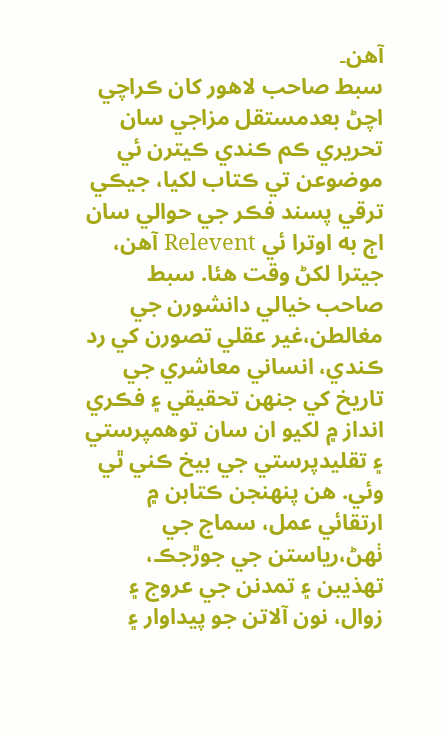آهن۔
سبط صاحب لاھور کان ڪراچي اچڻ بعدمستقل مزاجي سان تحريري ڪم ڪندي ڪيترن ئي موضوعن تي ڪتاب لکيا، جيڪي ترقي پسند فڪر جي حوالي سان اڄ به اوترا ئي Relevent آھن، جيترا لکڻ وقت ھئا. سبط صاحب خيالي دانشورن جي مغالطن،غير عقلي تصورن کي رد ڪندي، انساني معاشري جي تاريخ کي جنھن تحقيقي ۽ فڪري انداز ۾ لکيو ان سان توھمپرستي ۽ تقليدپرستي جي بيخ ڪني ٿي وئي. ھن پنھنجن ڪتابن ۾ ارتقائي عمل، سماج جي ٺھڻ،رياستن جي جوڙجڪ، تھذيبن ۽ تمدنن جي عروج ۽ زوال، نون آلاتن جو پيداوار ۽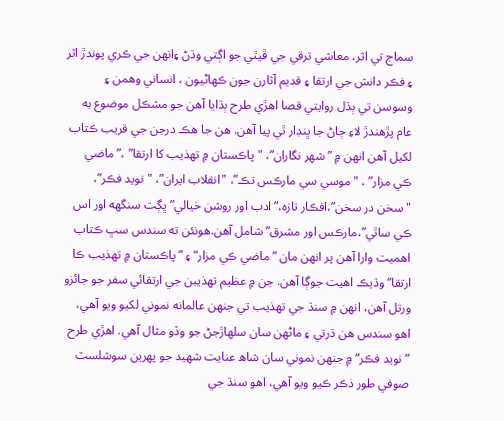سماج تي اثر، معاشي ترقي جي ڦيٿي جو اڳتي وڌڻ ۽انھن جي ڪري پوندڙ اثر ۽ فڪر دانش جي ارتقا ۽ قديم آثارن جون ڪھاڻيون ، انساني وھمن ۽ وسوسن تي ٻڌل روايتي قصا اھڙي طرح ٻڌايا آھن جو مشڪل موضوع به عام پڙھندڙ لاءِ ڄاڻ جا ڀنڊار ٿي پيا آھن. ھن جا هڪ درجن جي قريب ڪتاب لکيل آهن انھن ۾ ” شهر نگاران”، "پاڪستان ۾ تهذيب کا ارتقا” ،”ماضي ڪي مزار” ، "موسي سي مارڪس تڪ”، "انقلاب ايران”، "نويد فڪر”، "سخن در سخن”،افڪار تازه،”ادب اور روشن خيالي”ڀڳت سنگھه اور اس ڪي ساٿي”،مارڪس اور مشرق” شامل آهن.هونئن ته سندس سڀ ڪتاب اھميت وارا آهن پر انهن مان ”ماضي ڪي مزار“ ۽ ”پاڪستان ۾ تھذيب ڪا ارتقا“ وڌيڪ اهيت جوڳا آھن. جن ۾ عظيم تھذيبن جي ارتقائي سفر جو جائزو ورتل آھن، انھن ۾ سنڌ جي تھذيب تي جنھن عالمانه نموني لکيو ويو آھي، اھو سندس ھن ڌرتي ۽ ماڻھن سان سلھاڙجڻ جو وڏو مثال آھي. اھڙي طرح ”نويد فڪر“ ۾ جنھن نموني سان شاھ عنايت شھيد جو پهرين سوشلسٽ صوفي طور ذڪر ڪيو ويو آھي، اھو سنڌ جي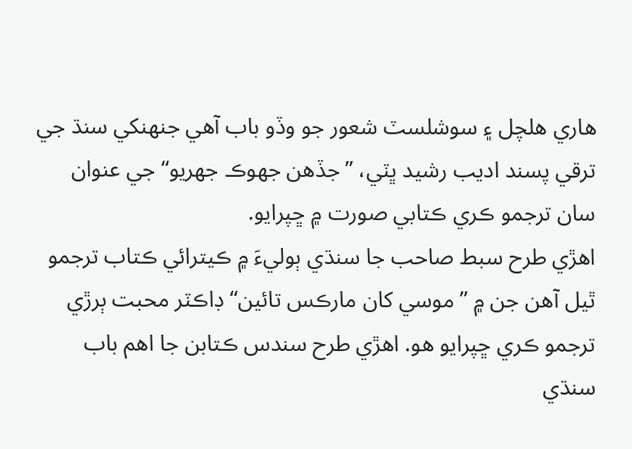هاري هلچل ۽ سوشلسٽ شعور جو وڏو باب آھي جنهنکي سنڌ جي ترقي پسند اديب رشيد ڀٽي، ”جڏھن جھوڪ جهريو“ جي عنوان سان ترجمو ڪري ڪتابي صورت ۾ ڇپرايو.
اھڙي طرح سبط صاحب جا سنڌي ٻوليءَ ۾ ڪيترائي ڪتاب ترجمو ٿيل آھن جن ۾ ”موسي کان مارڪس تائين“ ڊاڪٽر محبت ٻرڙي ترجمو ڪري ڇپرايو ھو. اھڙي طرح سندس ڪتابن جا اھم باب سنڌي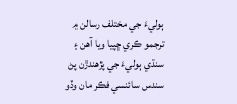ٻوليءَ جي مختلف رسالن ۾ ترجمو ڪري ڇپيا ويا آھن ۽ سنڌي ٻوليءَ جي پڙھندڙن پڻ سندس سائنسي فڪر مان وڏو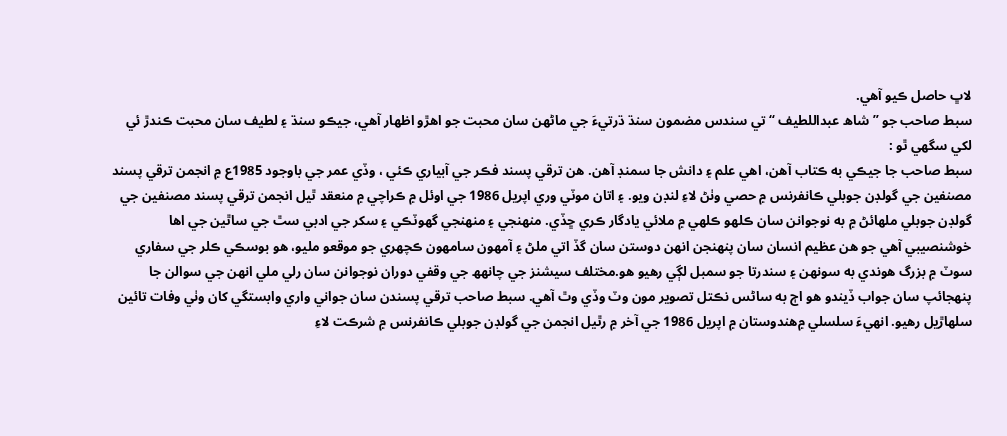لاڀ حاصل ڪيو آهي.
سبط صاحب جو ”شاھ عبداللطيف “ تي سندس مضمون سنڌ ڌرتيءَ جي ماڻھن سان محبت جو اھڙو اظهار آهي، جيڪو سنڌ ۽ لطيف سان محبت ڪندڙ ئي لکي سگهي ٿو :
سبط صاحب جا جيڪي به ڪتاب آھن، اھي علم ۽ دانش جا سمنڊ آھن. ھن ترقي پسند فڪر جي آبياري ڪئي ، وڏي عمر جي باوجود 1985ع ۾ انجمن ترقي پسند مصنفين جي گولڊن جوبلي ڪانفرنس ۾ حصي وٺڻ لاءِ لنڊن ويو. ۽ اتان موٽي وري اپريل 1986 جي اوئل ۾ ڪراچي ۾ منعقد ٿيل انجمن ترقي پسند مصنفين جي گولڊن جوبلي ملھائڻ ۾ به نوجوانن سان ڪلھو ڪلھي ۾ ملائي يادگار ڪري ڇڏي. منهنجي ۽ منهنجي گهوٽڪي ۽ سکر جي ادبي سٿ جي ساٿين جي اها خوشنصيبي آهي جو ھن عظيم انسان سان پنھنجن انهن دوستن سان گڏ اتي ملڻ ۽ آمهون سامهون ڪچهري جو موقعو مليو، ھو بوسڪي ڪلر جي سفاري سوٽ ۾ بزرگ ھوندي به سونھن ۽ سندرتا جو سمبل لڳي رھيو ھو.مختلف سيشنز جي چانهھ جي وقفي دوران نوجوانن سان رلي ملي انھن جي سوالن جا پنھجائپ سان جواب ڏيندو ھو اڄ به ساڻس نڪتل تصوير مون وٽ وڏي وٿ آهي. سبط صاحب ترقي پسندن سان جواني واري وابستگي کان وٺي وفات تائين سلھاڙيل رھيو. انهيءَ سلسلي ۾ھندوستان ۾ اپريل 1986 جي آخر ۾ رٿيل انجمن جي گولڊن جوبلي ڪانفرنس ۾ شرڪت لاءِ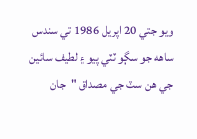ويو جتي 20 اپريل 1986 تي سندس ساهه جو سڳو ٽٽي پيو ۽ لطيف سائين جي هن سٽ جي مصداق "جان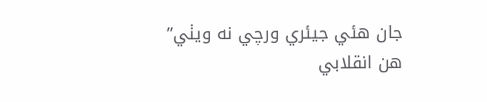جان هئي جيئري ورچي نه ويٺي”
هن انقلابي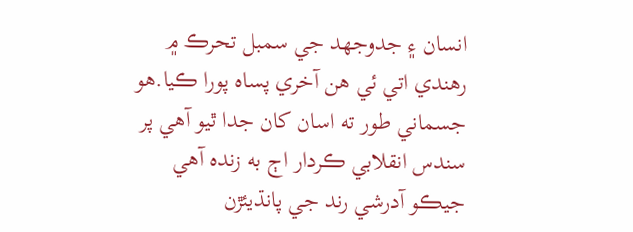انسان ۽ جدوجهد جي سمبل تحرڪ ۾ رهندي اتي ئي ھن آخري پساه پورا ڪيا.هو جسماني طور ته اسان کان جدا ٿيو آهي پر سندس انقلابي ڪردار اڄ به زنده آهي جيڪو آدرشي رند جي پانڌيئڙن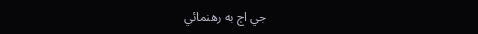جي اڄ به رهنمائي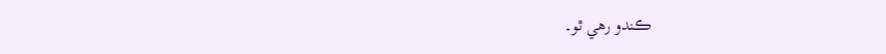ڪندو رهي ٿو۔